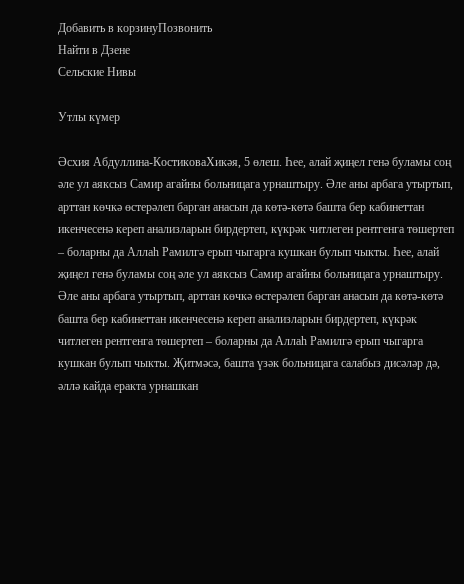Добавить в корзинуПозвонить
Найти в Дзене
Сельские Нивы

Утлы күмер

Әсхия Абдуллина-КостиковаХикәя, 5 өлеш. Һее, алай җиңел генә буламы соң әле ул аяксыз Самир агайны больницага урнаштыру. Әле аны арбага утыртып, арттан көчкә өстерәлеп барган анасын да көтә-көтә башта бер кабинеттан икенчесенә кереп анализларын бирдертеп, күкрәк читлеген рентгенга төшертеп – боларны да Аллаһ Рамилгә ерып чыгарга кушкан булып чыкты. Һее, алай җиңел генә буламы соң әле ул аяксыз Самир агайны больницага урнаштыру. Әле аны арбага утыртып, арттан көчкә өстерәлеп барган анасын да көтә-көтә башта бер кабинеттан икенчесенә кереп анализларын бирдертеп, күкрәк читлеген рентгенга төшертеп – боларны да Аллаһ Рамилгә ерып чыгарга кушкан булып чыкты. Җитмәсә, башта үзәк больницага салабыз дисәләр дә, әллә кайда еракта урнашкан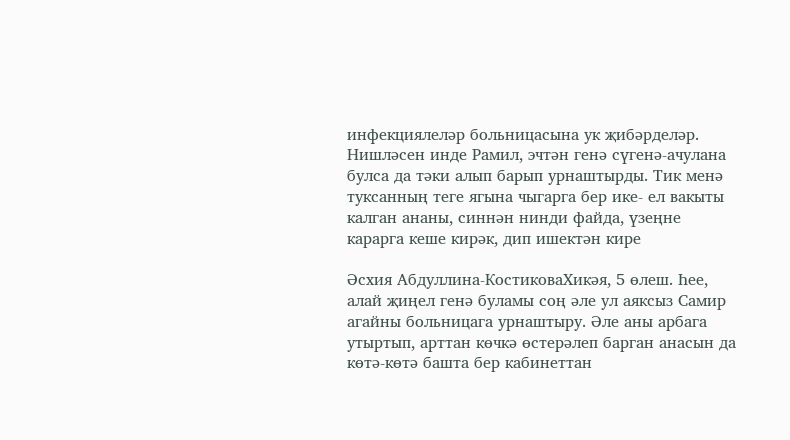инфекциялеләр больницасына ук җибәрделәр. Нишләсен инде Рамил, эчтән генә сүгенә-ачулана булса да тәки алып барып урнаштырды. Тик менә туксанның теге ягына чыгарга бер ике- ел вакыты калган ананы, синнән нинди файда, үзеңне карарга кеше кирәк, дип ишектән кире

Әсхия Абдуллина-КостиковаХикәя, 5 өлеш. Һее, алай җиңел генә буламы соң әле ул аяксыз Самир агайны больницага урнаштыру. Әле аны арбага утыртып, арттан көчкә өстерәлеп барган анасын да көтә-көтә башта бер кабинеттан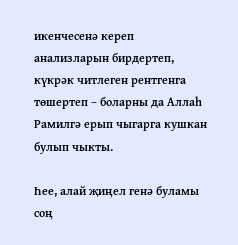икенчесенә кереп анализларын бирдертеп, күкрәк читлеген рентгенга төшертеп – боларны да Аллаһ Рамилгә ерып чыгарга кушкан булып чыкты.

Һее, алай җиңел генә буламы соң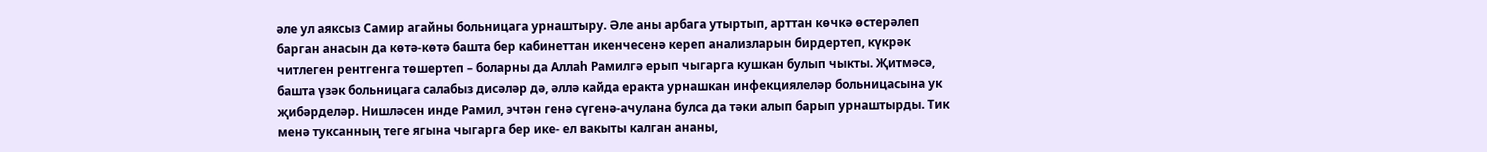әле ул аяксыз Самир агайны больницага урнаштыру. Әле аны арбага утыртып, арттан көчкә өстерәлеп барган анасын да көтә-көтә башта бер кабинеттан икенчесенә кереп анализларын бирдертеп, күкрәк читлеген рентгенга төшертеп – боларны да Аллаһ Рамилгә ерып чыгарга кушкан булып чыкты. Җитмәсә, башта үзәк больницага салабыз дисәләр дә, әллә кайда еракта урнашкан инфекциялеләр больницасына ук җибәрделәр. Нишләсен инде Рамил, эчтән генә сүгенә-ачулана булса да тәки алып барып урнаштырды. Тик менә туксанның теге ягына чыгарга бер ике- ел вакыты калган ананы,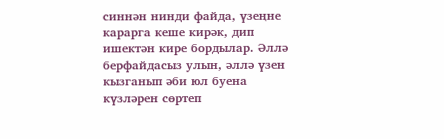синнән нинди файда, үзеңне карарга кеше кирәк, дип ишектән кире бордылар. Әллә берфайдасыз улын, әллә үзен кызганып әби юл буена күзләрен сөртеп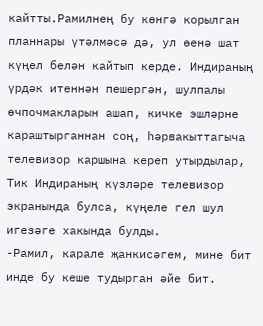кайтты.Рамилнең бу көнгә корылган планнары үтәлмәсә дә, ул өенә шат күңел белән кайтып керде. Индираның үрдәк итеннән пешергән, шулпалы өчпочмакларын ашап, кичке эшләрне караштырганнан соң, һәрвакыттагыча телевизор каршына кереп утырдылар, Тик Индираның күзләре телевизор экранында булса, күңеле гел шул игезәге хакында булды.
-Рамил, карале җанкисәгем, мине бит инде бу кеше тудырган әйе бит.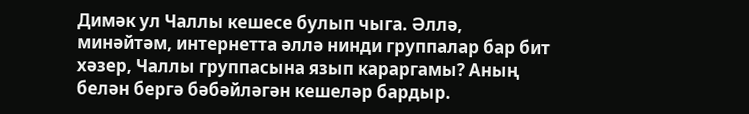Димәк ул Чаллы кешесе булып чыга. Әллә, минәйтәм, интернетта әллә нинди группалар бар бит хәзер, Чаллы группасына язып караргамы? Аның белән бергә бәбәйләгән кешеләр бардыр.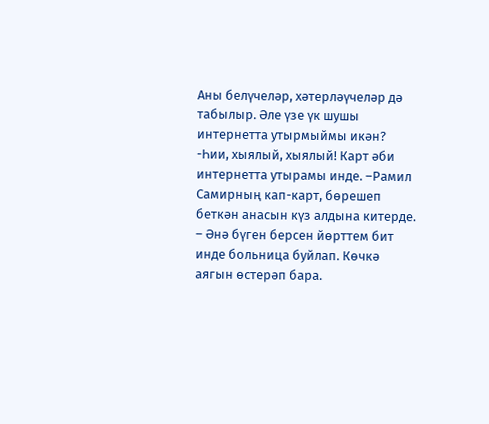Аны белүчеләр, хәтерләүчеләр дә табылыр. Әле үзе үк шушы интернетта утырмыймы икән?
-Һии, хыялый, хыялый! Карт әби интернетта утырамы инде. –Рамил Самирның кап-карт, бөрешеп беткән анасын күз алдына китерде. – Әнә бүген берсен йөрттем бит инде больница буйлап. Көчкә аягын өстерәп бара.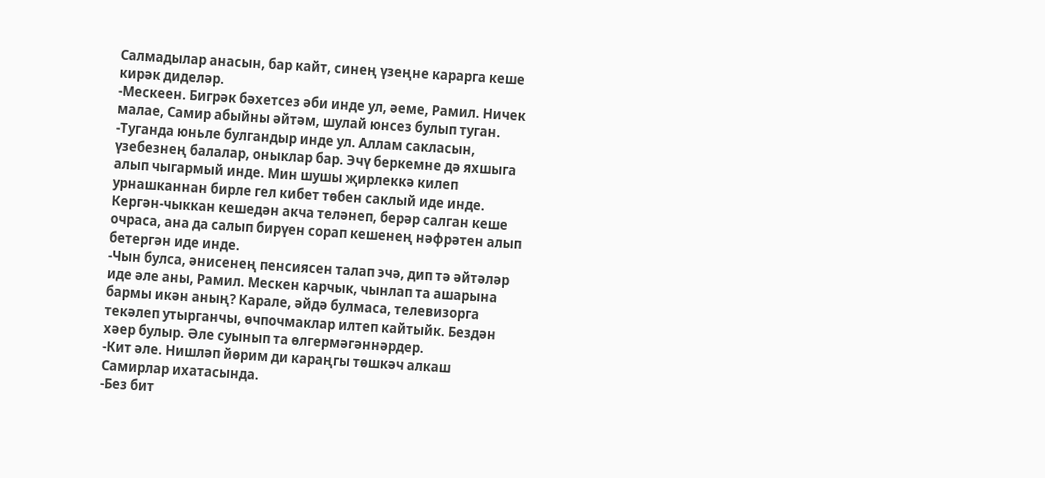Салмадылар анасын, бар кайт, синең үзеңне карарга кеше кирәк диделәр.
-Мескеен. Бигрәк бәхетсез әби инде ул, әеме, Рамил. Ничек малае, Самир абыйны әйтәм, шулай юнсез булып туган.
-Туганда юньле булгандыр инде ул. Аллам сакласын, үзебезнең балалар, оныклар бар. Эчү беркемне дә яхшыга алып чыгармый инде. Мин шушы җирлеккә килеп урнашканнан бирле гел кибет төбен саклый иде инде. Кергән-чыккан кешедән акча теләнеп, берәр салган кеше очраса, ана да салып бирүен сорап кешенең нәфрәтен алып бетергән иде инде.
-Чын булса, әнисенең пенсиясен талап эчә, дип тә әйтәләр иде әле аны, Рамил. Мескен карчык, чынлап та ашарына бармы икән аның? Карале, әйдә булмаса, телевизорга текәлеп утырганчы, өчпочмаклар илтеп кайтыйк. Бездән хәер булыр. Әле суынып та өлгермәгәннәрдер.
-Кит әле. Нишләп йөрим ди караңгы төшкәч алкаш Самирлар ихатасында.
-Без бит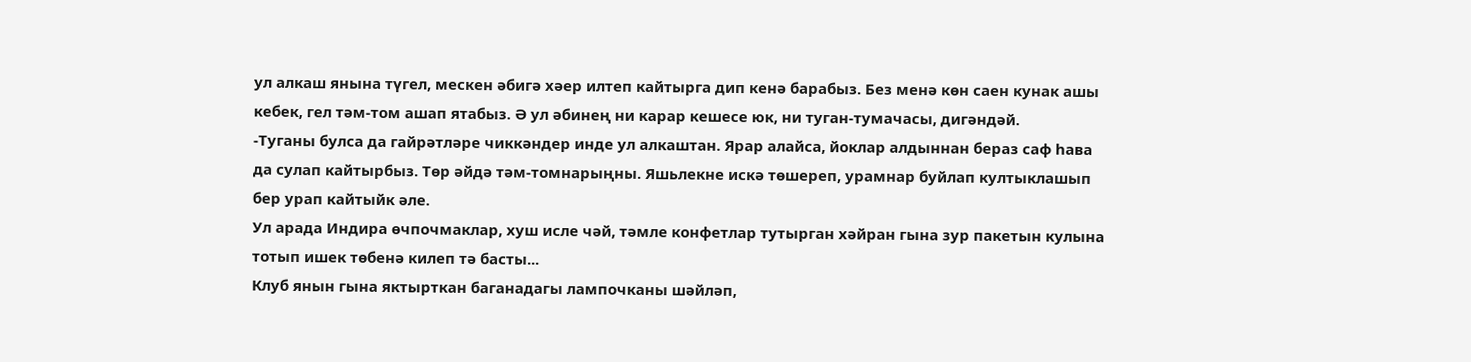ул алкаш янына түгел, мескен әбигә хәер илтеп кайтырга дип кенә барабыз. Без менә көн саен кунак ашы кебек, гел тәм-том ашап ятабыз. Ә ул әбинең ни карар кешесе юк, ни туган-тумачасы, дигәндәй.
-Туганы булса да гайрәтләре чиккәндер инде ул алкаштан. Ярар алайса, йоклар алдыннан бераз саф һава да сулап кайтырбыз. Төр әйдә тәм-томнарыңны. Яшьлекне искә төшереп, урамнар буйлап култыклашып бер урап кайтыйк әле.
Ул арада Индира өчпочмаклар, хуш исле чәй, тәмле конфетлар тутырган хәйран гына зур пакетын кулына тотып ишек төбенә килеп тә басты...
Клуб янын гына яктырткан баганадагы лампочканы шәйләп,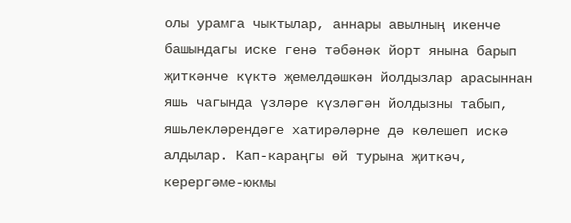олы урамга чыктылар, аннары авылның икенче башындагы иске генә тәбәнәк йорт янына барып җиткәнче күктә җемелдәшкән йолдызлар арасыннан яшь чагында үзләре күзләгән йолдызны табып, яшьлекләрендәге хатирәләрне дә көлешеп искә алдылар. Кап-караңгы өй турына җиткәч, керергәме-юкмы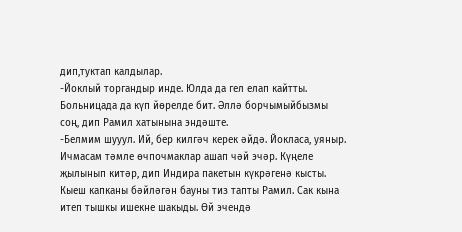дип,туктап калдылар.
-Йоклый торгандыр инде. Юлда да гел елап кайтты. Больницада да күп йөрелде бит. Әллә борчымыйбызмы соң, дип Рамил хатынына эндәште.
-Белмим шууул. Ий, бер килгәч керек әйдә. Йокласа, уяныр. Ичмасам тәмле өчпочмаклар ашап чәй эчәр. Күңеле җылынып китәр, дип Индира пакетын күкрәгенә кысты.
Кыеш капканы бәйләгән бауны тиз тапты Рамил. Сак кына итеп тышкы ишекне шакыды. Өй эчендә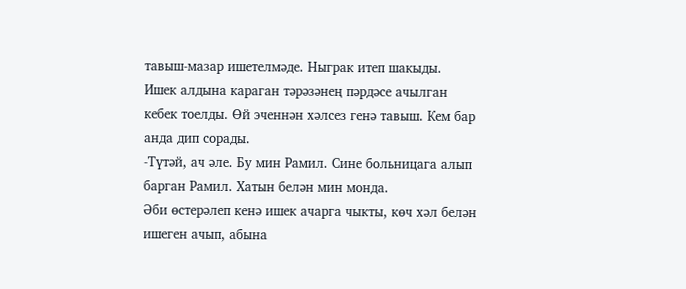тавыш-мазар ишетелмәде. Ныграк итеп шакыды.
Ишек алдына караган тәрәзәнең пәрдәсе ачылган кебек тоелды. Өй эченнән хәлсез генә тавыш. Кем бар анда дип сорады.
-Түтәй, ач әле. Бу мин Рамил. Сине больницага алып барган Рамил. Хатын белән мин монда.
Әби өстерәлеп кенә ишек ачарга чыкты, көч хәл белән ишеген ачып, абына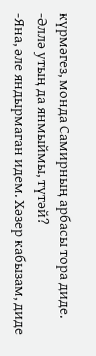күрмәгез, монда Самирның арбасы тора диде.
-Әллә утың да янмыймы, түтәй?
-Яна, әле яндырмаган идем. Хәзер кабызам, диде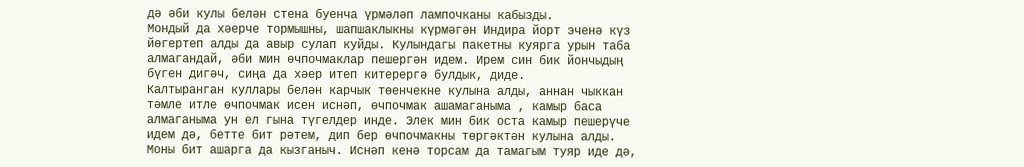дә әби кулы белән стена буенча үрмәләп лампочканы кабызды.
Мондый да хәерче тормышны, шапшаклыкны күрмәгән Индира йорт эченә күз йөгертеп алды да авыр сулап куйды. Кулындагы пакетны куярга урын таба алмагандай, әби мин өчпочмаклар пешергән идем. Ирем син бик йончыдың бүген дигәч, сиңа да хәер итеп китерергә булдык, диде.
Калтыранган куллары белән карчык төенчекне кулына алды, аннан чыккан тәмле итле өчпочмак исен иснәп, өчпочмак ашамаганыма , камыр баса алмаганыма ун ел гына түгелдер инде. Элек мин бик оста камыр пешерүче идем дә, бетте бит рәтем, дип бер өчпочмакны төргәктән кулына алды. Моны бит ашарга да кызганыч. Иснәп кенә торсам да тамагым туяр иде дә,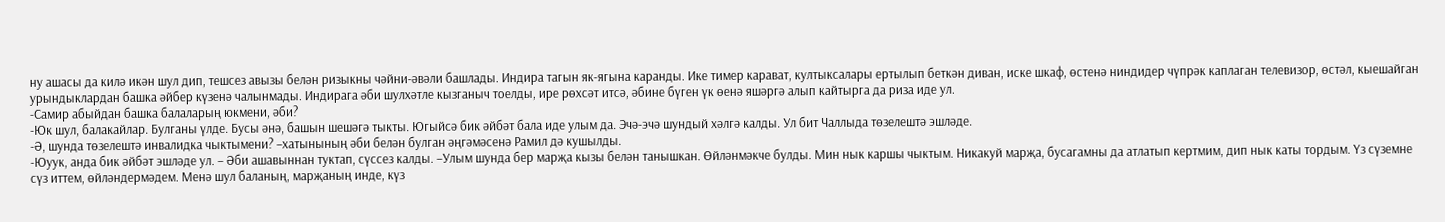ну ашасы да килә икән шул дип, тешсез авызы белән ризыкны чәйни-әвәли башлады. Индира тагын як-ягына каранды. Ике тимер карават, култыксалары ертылып беткән диван, иске шкаф, өстенә ниндидер чүпрәк каплаган телевизор, өстәл, кыешайган урындыклардан башка әйбер күзенә чалынмады. Индирага әби шулхәтле кызганыч тоелды, ире рөхсәт итсә, әбине бүген үк өенә яшәргә алып кайтырга да риза иде ул.
-Самир абыйдан башка балаларың юкмени, әби?
-Юк шул, балакайлар. Булганы үлде. Бусы әнә, башын шешәгә тыкты. Югыйсә бик әйбәт бала иде улым да. Эчә-эчә шундый хәлгә калды. Ул бит Чаллыда төзелештә эшләде.
-Ә, шунда төзелештә инвалидка чыктымени? –хатынының әби белән булган әңгәмәсенә Рамил дә кушылды.
-Юуук, анда бик әйбәт эшләде ул. – Әби ашавыннан туктап, сүссез калды. –Улым шунда бер марҗа кызы белән танышкан. Өйләнмәкче булды. Мин нык каршы чыктым. Никакуй марҗа, бусагамны да атлатып кертмим, дип нык каты тордым. Үз сүземне сүз иттем, өйләндермәдем. Менә шул баланың, марҗаның инде, күз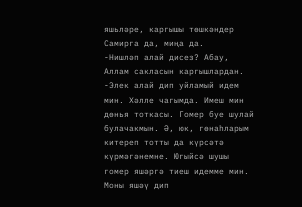яшьләре, каргышы төшкәндер Самирга да, миңа да.
-Нишләп алай дисез? Абау, Аллам сакласын каргышлардан.
-Элек алай дип уйламый идем мин. Хәлле чагымда. Имеш мин дөнья тоткасы. Гомер буе шулай булачакмын. Ә, юк, гөнаһларым китереп тотты да күрсәтә күрмәгәнемне. Югыйсә шушы гомер яшәргә тиеш идемме мин. Моны яшәү дип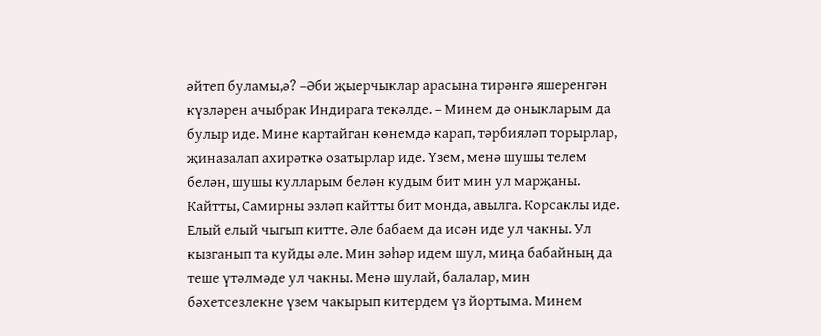әйтеп буламы,ә? –Әби җыерчыклар арасына тирәнгә яшеренгән күзләрен ачыбрак Индирага текәлде. – Минем дә оныкларым да булыр иде. Мине картайган көнемдә карап, тәрбияләп торырлар, җиназалап ахирәткә озатырлар иде. Үзем, менә шушы телем белән, шушы кулларым белән кудым бит мин ул марҗаны. Кайтты, Самирны эзләп кайтты бит монда, авылга. Корсаклы иде. Елый елый чыгып китте. Әле бабаем да исән иде ул чакны. Ул кызганып та куйды әле. Мин зәһәр идем шул, миңа бабайның да теше үтәлмәде ул чакны. Менә шулай, балалар, мин бәхетсезлекне үзем чакырып китердем үз йортыма. Минем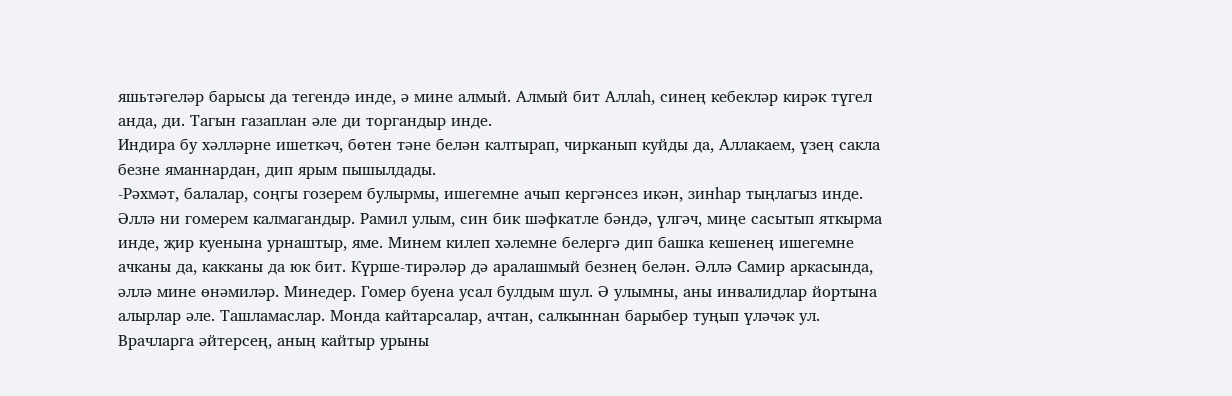яшьтәгеләр барысы да тегендә инде, ә мине алмый. Алмый бит Аллаһ, синең кебекләр кирәк түгел анда, ди. Тагын газаплан әле ди торгандыр инде.
Индира бу хәлләрне ишеткәч, бөтен тәне белән калтырап, чирканып куйды да, Аллакаем, үзең сакла безне яманнардан, дип ярым пышылдады.
-Рәхмәт, балалар, соңгы гозерем булырмы, ишегемне ачып кергәнсез икән, зинһар тыңлагыз инде. Әллә ни гомерем калмагандыр. Рамил улым, син бик шәфкатле бәндә, үлгәч, миңе сасытып яткырма инде, җир куенына урнаштыр, яме. Минем килеп хәлемне белергә дип башка кешенең ишегемне ачканы да, какканы да юк бит. Күрше-тирәләр дә аралашмый безнең белән. Әллә Самир аркасында, әллә мине өнәмиләр. Минедер. Гомер буена усал булдым шул. Ә улымны, аны инвалидлар йортына алырлар әле. Ташламаслар. Монда кайтарсалар, ачтан, салкыннан барыбер туңып үләчәк ул. Врачларга әйтерсең, аның кайтыр урыны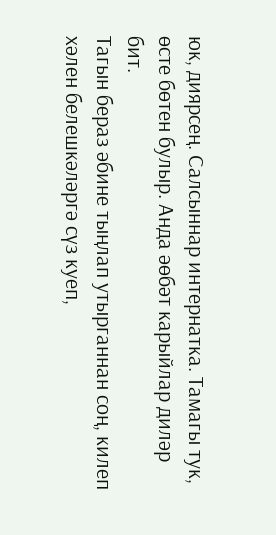юк, диярсең. Салсыннар интернатка. Тамагы тук, өсте бөтен булыр. Анда әөбәт карыйлар диләр бит.
Тагын бераз әбине тыңлап утырганнан соң, килеп хәлен белешкәләргә сүз куеп,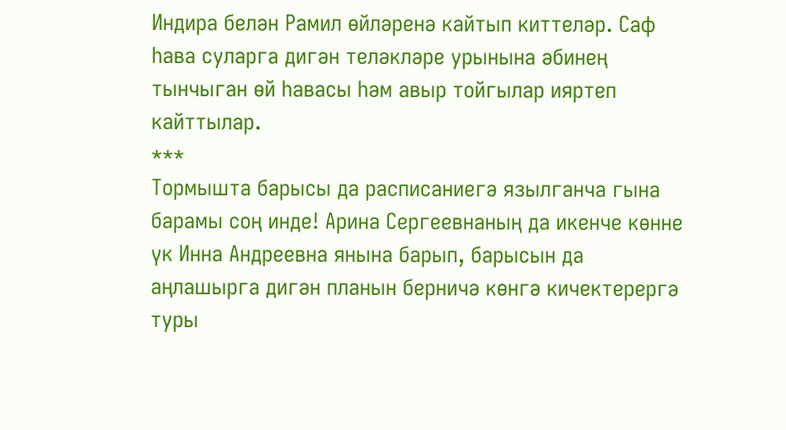Индира белән Рамил өйләренә кайтып киттеләр. Саф һава суларга дигән теләкләре урынына әбинең тынчыган өй һавасы һәм авыр тойгылар ияртеп кайттылар.
***
Тормышта барысы да расписаниегә язылганча гына барамы соң инде! Арина Сергеевнаның да икенче көнне үк Инна Андреевна янына барып, барысын да аңлашырга дигән планын берничә көнгә кичектерергә туры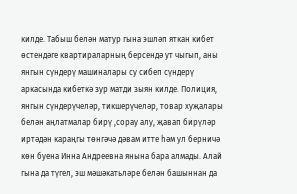килде. Табыш белән матур гына эшләп яткан кибет өстендәге квартираларның берсендә ут чыгып, аны янгын сүндерү машиналары су сибеп сүндерү аркасында кибеткә зур матди зыян килде. Полиция, янгын сүндерүчеләр, тикшерүчеләр, товар хуҗалары белән аңлатмалар бирү ,сорау алу, җавап бирүләр иртәдән караңгы төнгәчә дәвам итте һәм ул берничә көн буена Инна Андреевна янына бара алмады. Алай гына да түгел, эш мәшәкатьләре белән башыннан да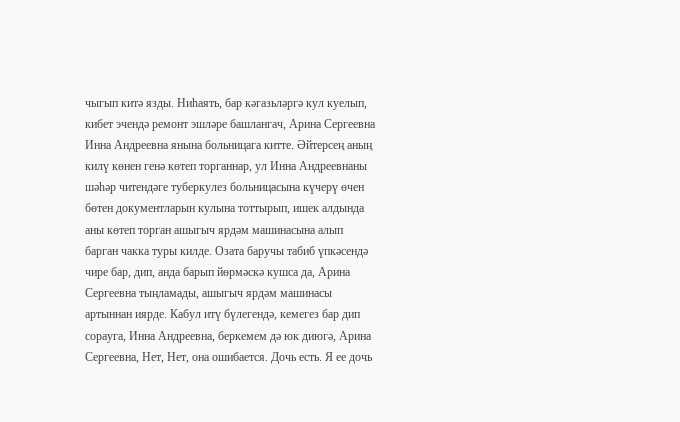чыгып китә язды. Ниһаять, бар кәгазьләргә кул куелып, кибет эчендә ремонт эшләре башлангач, Арина Сергеевна Инна Андреевна янына больницага китте. Әйтерсең аның килү көнен генә көтеп торганнар, ул Инна Андреевнаны шәһәр читендәге туберкулез больницасына күчерү өчен бөтен документларын кулына тоттырып, ишек алдында аны көтеп торган ашыгыч ярдәм машинасына алып барган чакка туры килде. Озата баручы табиб үпкәсендә чире бар, дип, анда барып йөрмәскә кушса да, Арина Сергеевна тыңламады, ашыгыч ярдәм машинасы артыннан иярде. Кабул итү бүлегендә, кемегез бар дип сорауга, Инна Андреевна, беркемем дә юк диюгә, Арина Сергеевна, Нет, Нет, она ошибается. Дочь есть. Я ее дочь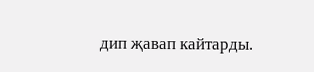дип җавап кайтарды.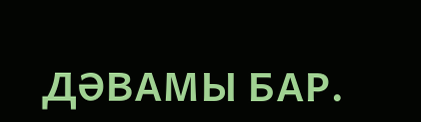ДӘВАМЫ БАР.